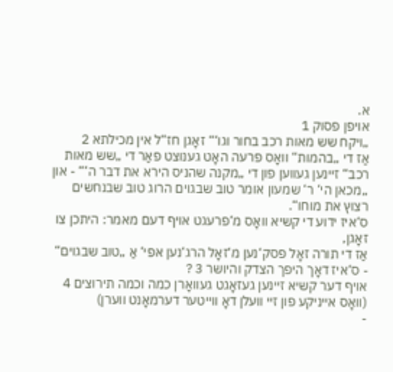א.
אויפן פסוק 1
„ויקח שש מאות רכב בחור וגו‘“ זאָגן חז“ל אין מכילתא 2
אַז די „בהמות“ וואָס פרעה האָט גענוצט פאַר די „שש מאות רכב“ זיינען געווען פון די „מקנה שהניס הירא את דבר ה‘“ - און „מכאן הי‘ ר‘ שמעון אומר טוב שבגוים הרוג טוב שבנחשים רצוץ את מוחו“.
ס‘איז ידוע די קשיא וואָס מ‘פרעגט אויף דעם מאמר: היתכן צו זאָגן,
אַז די תורה זאָל פסק‘נען מ‘זאָל הרג‘נען אפי‘ אַ „טוב שבגוים“ - ס‘איז דאָך היפך הצדק והיושר 3 ?
אויף דער קשיא זיינען געזאָגט געוואָרן כמה וכמה תירוצים 4
(וואָס אייניקע פון זיי וועלן דאָ ווייטער דערמאָנט ווערן)
-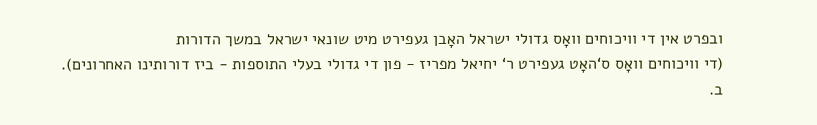ובפרט אין די וויכוחים וואָס גדולי ישראל האָבן געפירט מיט שונאי ישראל במשך הדורות
(די וויכוחים וואָס ס‘האָט געפירט ר‘ יחיאל מפריז - פון די גדולי בעלי התוספות - ביז דורותינו האחרונים).
ב.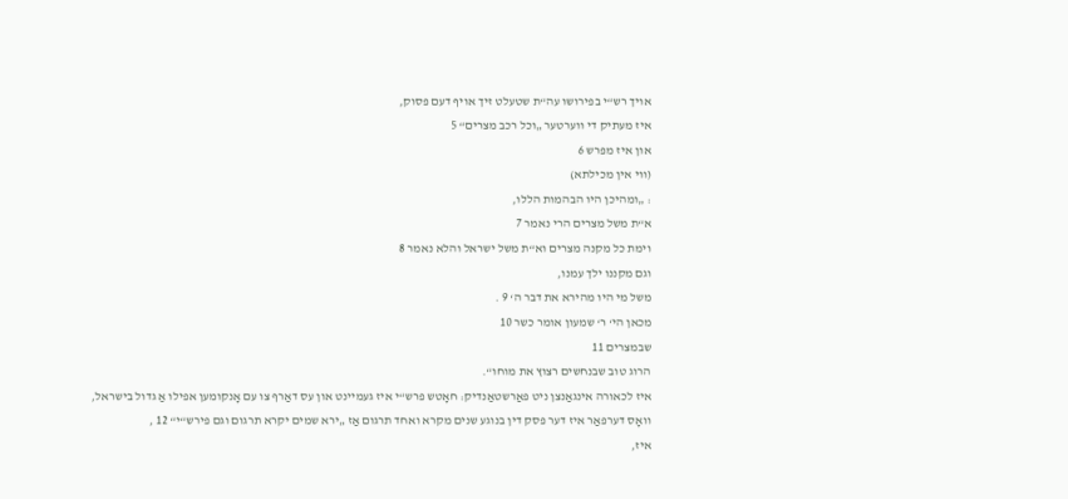אויך רש“י בפירושו עה“ת שטעלט זיך אויף דעם פסוק,
איז מעתיק די ווערטער „וכל רכב מצרים“ 5
און איז מפרש 6
(ווי אין מכילתא)
: „ומהיכן היו הבהמות הללו,
א“ת משל מצרים הרי נאמר 7
וימת כל מקנה מצרים וא“ת משל ישראל והלא נאמר 8
וגם מקננו ילך עמנו,
משל מי היו מהירא את דבר ה‘ 9 .
מכאן הי‘ ר‘ שמעון אומר כשר 10
שבמצרים 11
הרוג טוב שבנחשים רצוץ את מוחו“.
איז לכאורה אינגאַנצן ניט פאַרשטאַנדיק: חאָטש פרש“י איז געמיינט און עס דאַרף צו עם אָנקומען אפילו אַ גדול בישראל,
וואָס דערפאַר איז דער פסק דין בנוגע שנים מקרא ואחד תרגום אַז „ירא שמים יקרא תרגום וגם פירש“י“ 12 ,
איז,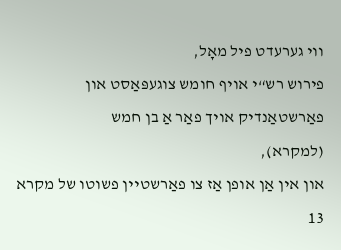ווי גערעדט פיל מאָל,
פירוש רש“י אויף חומש צוגעפּאַסט און פאַרשטאַנדיק אויך פאַר אַ בן חמש
(למקרא),
און אין אַן אופן אַז צו פאַרשטיין פשוטו של מקרא 13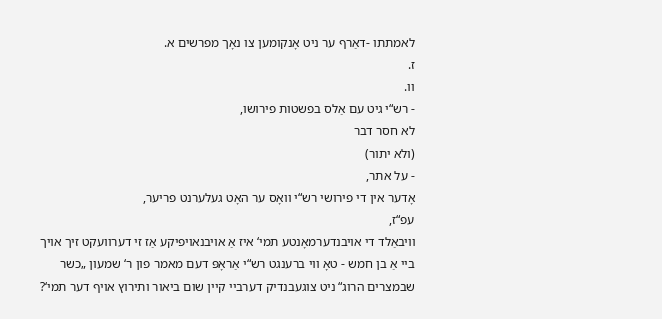לאמתתו -דאַרף ער ניט אָנקומען צו נאָך מפרשים א.
ז.
וו.
- רש“י גיט עם אַלס בפשטות פירושו,
לא חסר דבר
(ולא יתור)
- על אתר,
אָדער אין די פירושי רש“י וואָס ער האָט געלערנט פריער,
עפ“ז,
וויבאַלד די אויבנדערמאָנטע תמי‘ איז אַ אויבנאויפיקע אַז זי דערוועקט זיך אויך ביי אַ בן חמש - טאָ ווי ברענגט רש“י אַראָפּ דעם מאמר פון ר‘ שמעון „כשר שבמצרים הרוג“ ניט צוגעבנדיק דערביי קיין שום ביאור ותירוץ אויף דער תמי‘?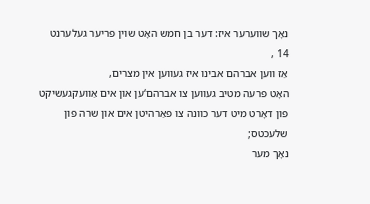נאָך שווערער איז: דער בן חמש האָט שוין פריער געלערנט 14 ,
אַז ווען אברהם אבינו איז געווען אין מצרים,
האָט פרעה מטיב געווען צו אברהם‘ען און אים אַוועקגעשיקט פון דאָרט מיט דער כוונה צו פאַרהיטן אים און שרה פון שלעכטס;
נאָך מער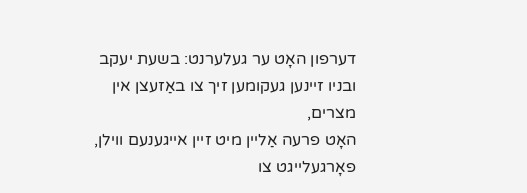דערפון האָט ער געלערנט: בשעת יעקב ובניו זיינען געקומען זיך צו באַזעצן אין מצרים,
האָט פרעה אַליין מיט זיין אייגענעם ווילן,
פאָרגעלייגט צו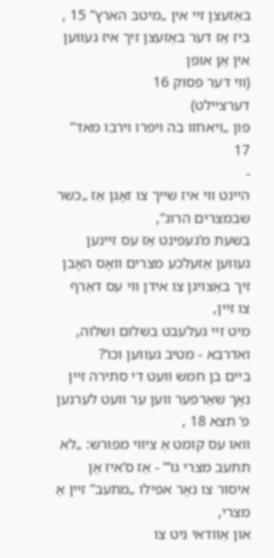באַזעצן זיי אין „מיטב הארץ“ 15 ,
ביז אַז דער באַזעצן זיך איז געווען אין אַן אופן
(ווי דער פסוק 16
דערציילט)
פון „ויאחזו בה ויפרו וירבו מאד“ 17
-
היינט ווי איז שייך צו זאָגן אַז „כשר שבמצרים הרוג“,
בשעת מ‘געפינט אַז עס זיינען געווען אַזעלכע מצרים וואָס האָבן זיך באַצויגן צו אידן ווי עס דאַרף צו זיין,
מיט זיי געלעבט בשלום ושלוה,
ואדרבא - מטיב געווען וכו‘?
ביים בן חמש וועט די סתירה זיין נאָך שאַרפער ווען ער וועט לערנען פ‘ תצא 18 ,
וואו עס קומט אַ ציווי מפורש: „לא תתעב מצרי גו‘“ - אַז ס‘איז אַן איסור צו נאָר אפילו „מתעב“ זיין אַ מצרי,
און אַוודאי ניט צו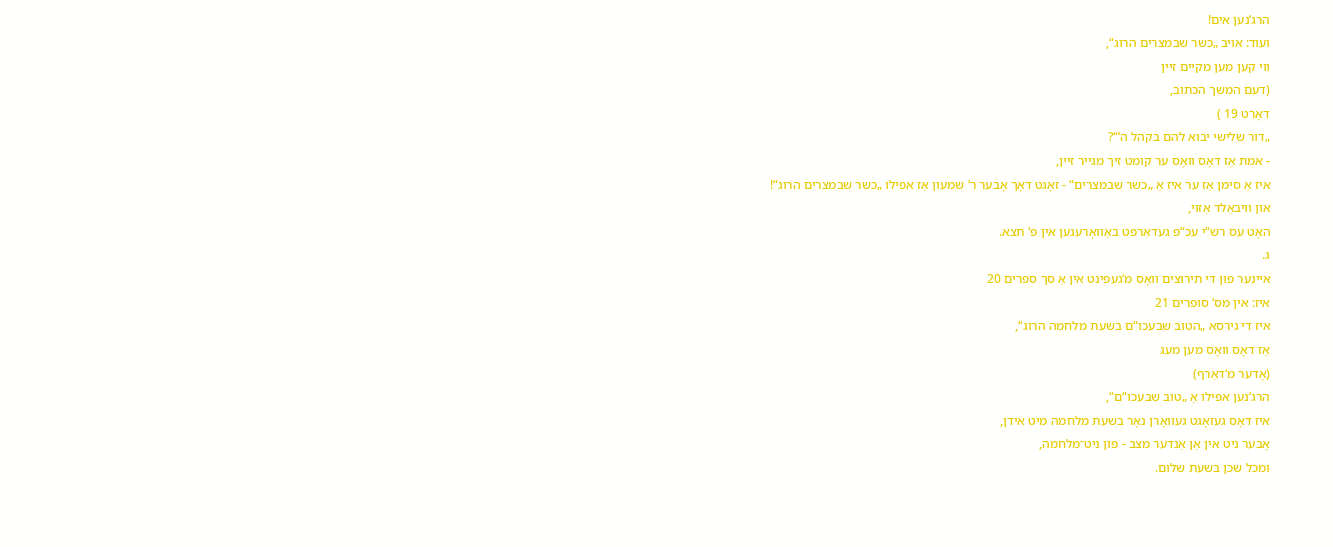הרג‘נען אים!
ועוד: אויב „כשר שבמצרים הרוג“,
ווי קען מען מקיים זיין
(דעם המשך הכתוב,
דאָרט 19 )
„דור שלישי יבוא להם בקהל ה‘“?
- אמת אַז דאָס וואָס ער קומט זיך מגייר זיין,
איז אַ סימן אַז ער איז אַ „כשר שבמצרים“ - זאָגט דאָך אָבער ר‘ שמעון אַז אפילו „כשר שבמצרים הרוג“!
און וויבאַלד אַזוי,
האָט עס רש“י עכ“פ געדאַרפט באַוואָרענען אין פ‘ תצא.
ג.
איינער פון די תירוצים וואָס מ‘געפינט אין אַ סך ספרים 20
איז: אין מס‘ סופרים 21
איז די גירסא „הטוב שבעכו“ם בשעת מלחמה הרוג“,
אַז דאָס וואָס מען מעג
(אָדער מ‘דאַרף)
הרג‘נען אפילו אַ „טוב שבעכו“ם“,
איז דאָס געזאָגט געוואָרן נאָר בשעת מלחמה מיט אידן,
אָבער ניט אין אַן אַנדער מצב - פון ניט־מלחמה,
ומכל שכן בשעת שלום.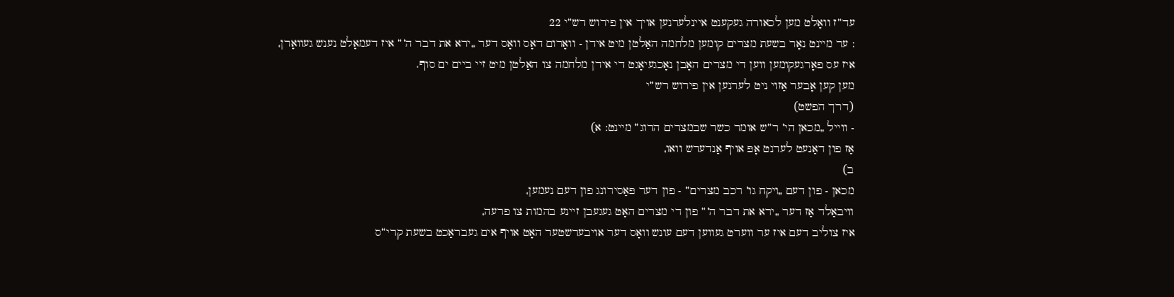עד“ז וואָלט מען לכאורה געקענט איינלערנען אויך אין פירוש רש“י 22
: ער מיינט נאָר בשעת מצרים קומען מלחמה האַלטן מיט אידן - וואָרום דאָס וואָס דער „ירא את דבר ה‘“ איז דעמאָלט נענש געוואָרן,
איז עס פאָרגעקומען ווען די מצרים האָבן נאָכגעיאָגט די אידן מלחמה צו האַלטן מיט זיי ביים ים סוף.
מען קען אָבער אַזוי ניט לערנען אין פירוש רש“י
(דרך הפשט)
- ווייל „מכאן הי‘ ר“ש אומר כשר שבמצרים הרוג“ מיינט: א)
אַז פון דאַנעט לערנט אָפּ אויף אַנדערש וואו,
ב)
מכאן - פון דעם „ויקח גו‘ רכב מצרים“ - פון דער פּאַסירונג פון דעם נעמען,
וויבאַלד אַז דער „ירא את דבר ה‘“ פון די מצרים האָט געגעבן זיינע בהמות צו פרעה,
איז צוליב דעם איז ער ווערט געווען דעם עונש וואָס דער אויבערשטער האָט אויף אים געבראַכט בשעת קרי“ס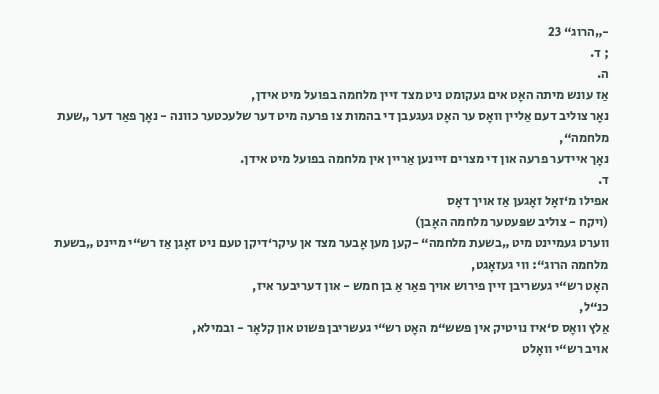-„הרוג“ 23
; ד.
ה.
אַז עונש מיתה האָט אים געקומט ניט מצד זיין מלחמה בפועל מיט אידן,
נאָר צוליב דעם אַליין וואָס ער האָט געגעבן די בהמות צו פרעה מיט דער שלעכטער כוונה - נאָך פאַר דער „שעת מלחמה“,
נאָך איידער פרעה און די מצרים זיינען אַריין אין מלחמה בפועל מיט אידן.
ד.
אפילו מ‘זאָל זאָגען אַז אויך דאָס
(ויקח - צוליב שפּעטער מלחמה האָבן)
ווערט געמיינט מיט „בשעת מלחמה“ -קען מען אָבער מצד אן עיקר‘דיקן טעם ניט זאָגן אַז רש“י מיינט „בשעת מלחמה הרוג“: ווי געזאָגט,
האָט רש“י געשריבן זיין פירוש אויך פאַר אַ בן חמש - און דעריבער איז,
כנ“ל,
אַלץ וואָס ס‘איז נויטיק אין פשש“מ האָט רש“י געשריבן פשוט און קלאָר - ובמילא,
אויב רש“י וואָלט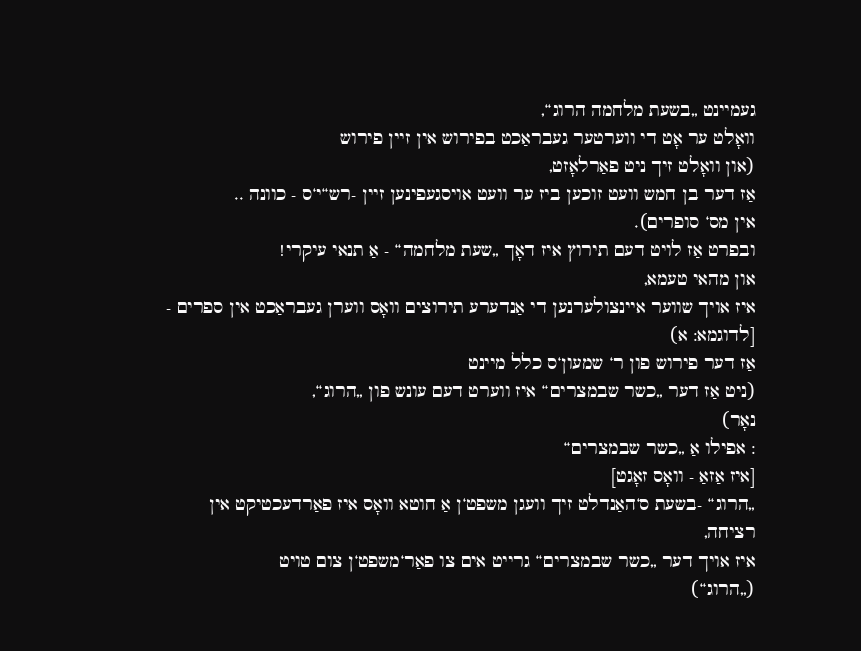געמיינט „בשעת מלחמה הרוג“,
וואָלט ער אָט די ווערטער געבראַכט בפירוש אין זיין פירוש
(און וואָלט זיך ניט פאַרלאָזט,
אַז דער בן חמש וועט זוכען ביז ער וועט אויסגעפינען זיין -רש“י‘ס - כוונה ..
אין מס‘ סופרים).
ובפרט אַז לויט דעם תירוץ איז דאָך „שעת מלחמה“ - אַ תנאי עיקרי!
און מהאי טעמא,
איז אויך שווער איינצולערנען די אַנדערע תירוצים וואָס ווערן געבראַכט אין ספרים -
[לדוגמא: א)
אַז דער פירוש פון ר‘ שמעון‘ס כלל מיינט
(ניט אַז דער „כשר שבמצרים“ איז ווערט דעם עונש פון „הרוג“,
נאָר)
: אפילו אַ „כשר שבמצרים“
[איז אַזאַ - וואָס זאָגט]
„הרוג“ -בשעת ס‘האַנדלט זיך וועגן משפט‘ן אַ חוטא וואָס איז פאַרדעכטיקט אין רציחה,
איז אויך דער „כשר שבמצרים“ גרייט אים צו פאַר‘משפט‘ן צום טויט
(„הרוג“)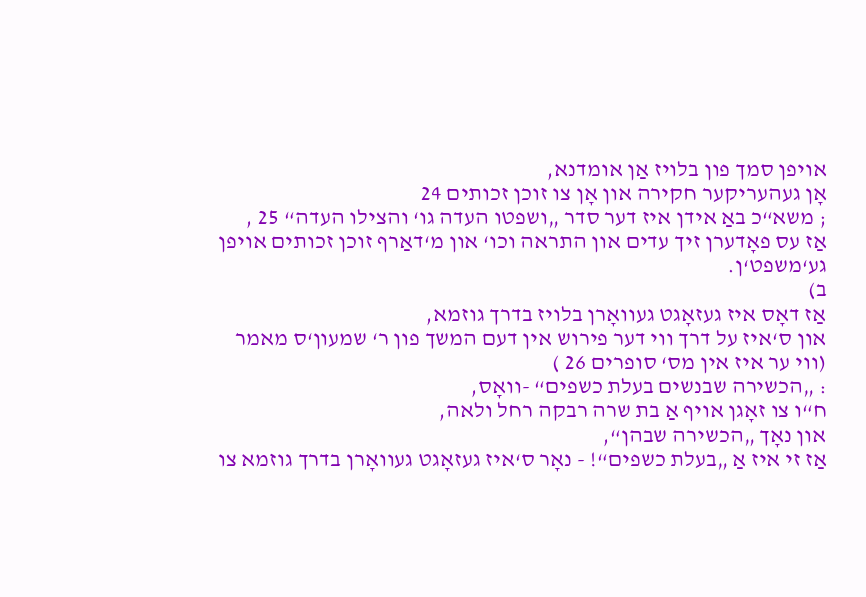אויפן סמך פון בלויז אַן אומדנא,
אָן געהעריקער חקירה און אָן צו זוכן זכותים 24
; משא“כ באַ אידן איז דער סדר „ושפטו העדה גו‘ והצילו העדה“ 25 ,
אַז עס פאָדערן זיך עדים און התראה וכו‘ און מ‘דאַרף זוכן זכותים אויפן גע‘משפט‘ן.
ב)
אַז דאָס איז געזאָגט געוואָרן בלויז בדרך גוזמא,
און ס‘איז על דרך ווי דער פירוש אין דעם המשך פון ר‘ שמעון‘ס מאמר
(ווי ער איז אין מס‘ סופרים 26 )
: „הכשירה שבנשים בעלת כשפים“ -וואָס,
ח“ו צו זאָגן אויף אַ בת שרה רבקה רחל ולאה,
און נאָך „הכשירה שבהן“,
אַז זי איז אַ „בעלת כשפים“! - נאָר ס‘איז געזאָגט געוואָרן בדרך גוזמא צו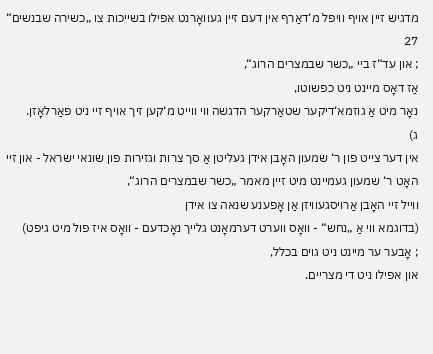מדגיש זיין אויף וויפל מ‘דאַרף אין דעם זיין געוואָרנט אפילו בשייכות צו „כשירה שבנשים“ 27
; און עד“ז ביי „כשר שבמצרים הרוג“,
אַז דאָס מיינט ניט כפשוטו,
נאָר מיט אַ גוזמא‘דיקער שטאַרקער הדגשה ווי ווייט מ‘קען זיך אויף זיי ניט פאַרלאָזן.
ג)
אין דער צייט פון ר‘ שמעון האָבן אידן געליטן אַ סך צרות וגזירות פון שונאי ישראל - און זיי האָט ר‘ שמעון געמיינט מיט זיין מאמר „כשר שבמצרים הרוג“,
ווייל זיי האָבן אַרויסגעוויזן אַן אָפענע שנאה צו אידן
(בדוגמא ווי אַ „נחש“ - וואָס ווערט דערמאָנט גלייך נאָכדעם - וואָס איז פול מיט גיפט)
; אָבער ער מיינט ניט גוים בכלל,
און אפילו ניט די מצריים.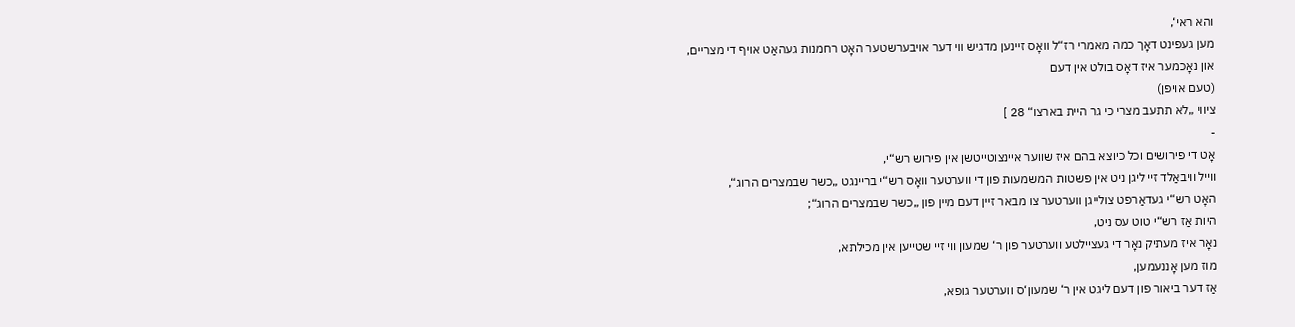והא ראי‘,
מען געפינט דאָך כמה מאמרי רז“ל וואָס זיינען מדגיש ווי דער אויבערשטער האָט רחמנות געהאַט אויף די מצריים,
און נאָכמער איז דאָס בולט אין דעם
(טעם אויפן)
ציווי „לא תתעב מצרי כי גר היית בארצו“ 28 ]
-
אָט די פירושים וכל כיוצא בהם איז שווער איינצוטייטשן אין פירוש רש“י,
ווייל וויבאַלד זיי ליגן ניט אין פשטות המשמעות פון די ווערטער וואָס רש“י בריינגט „כשר שבמצרים הרוג“,
האָט רש“י געדאַרפט צולייגן ווערטער צו מבאר זיין דעם מיין פון „כשר שבמצרים הרוג“;
היות אַז רש“י טוט עס ניט,
נאָר איז מעתיק נאָר די געציילטע ווערטער פון ר‘ שמעון ווי זיי שטייען אין מכילתא,
מוז מען אָננעמען,
אַז דער ביאור פון דעם ליגט אין ר‘ שמעון‘ס ווערטער גופא,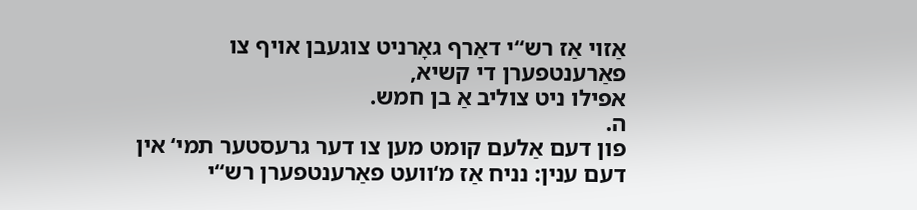אַזוי אַז רש“י דאַרף גאָרניט צוגעבן אויף צו פאַרענטפערן די קשיא,
אפילו ניט צוליב אַ בן חמש.
ה.
פון דעם אַלעם קומט מען צו דער גרעסטער תמי‘ אין דעם ענין: נניח אַז מ‘וועט פאַרענטפערן רש“י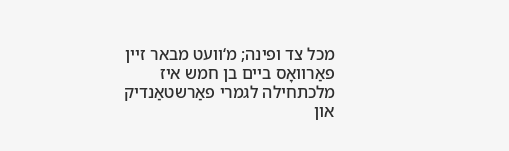מכל צד ופינה; מ‘וועט מבאר זיין פאַרוואָס ביים בן חמש איז מלכתחילה לגמרי פאַרשטאַנדיק און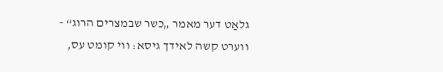גלאַט דער מאמר „כשר שבמצרים הרוג“ - ווערט קשה לאידך גיסא: ווי קומט עס,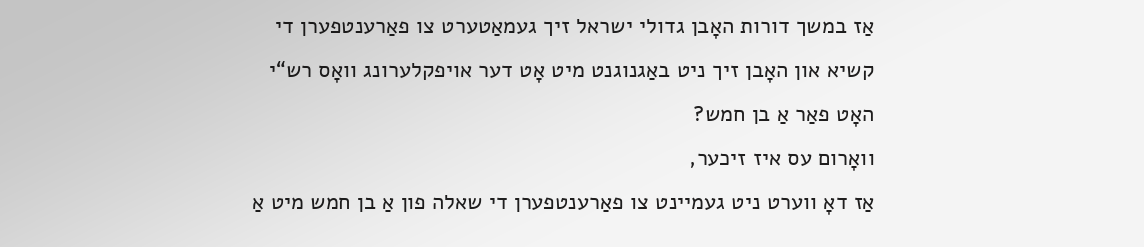אַז במשך דורות האָבן גדולי ישראל זיך געמאַטערט צו פאַרענטפערן די קשיא און האָבן זיך ניט באַגנוגנט מיט אָט דער אויפקלערונג וואָס רש“י האָט פאַר אַ בן חמש?
וואָרום עס איז זיכער,
אַז דאָ ווערט ניט געמיינט צו פאַרענטפערן די שאלה פון אַ בן חמש מיט אַ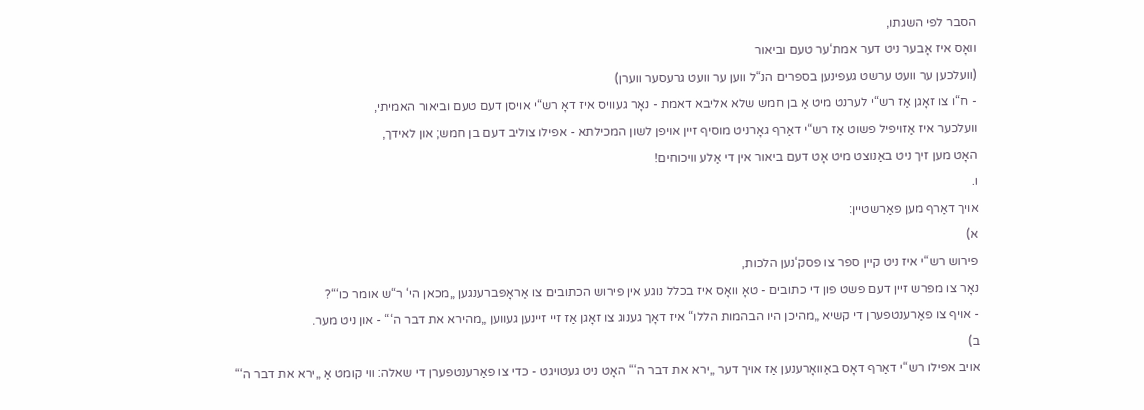הסבר לפי השגתו,
וואָס איז אָבער ניט דער אמת‘ער טעם וביאור
(וועלכען ער וועט ערשט געפינען בספרים הנ“ל ווען ער וועט גרעסער ווערן)
- ח“ו צו זאָגן אַז רש“י לערנט מיט אַ בן חמש שלא אליבא דאמת - נאָר געוויס איז דאָ רש“י אויסן דעם טעם וביאור האמיתי,
וועלכער איז אַזויפיל פשוט אַז רש“י דאַרף גאָרניט מוסיף זיין אויפן לשון המכילתא - אפילו צוליב דעם בן חמש; און לאידך,
האָט מען זיך ניט באַנוצט מיט אָט דעם ביאור אין די אַלע וויכוחים!
ו.
אויך דאַרף מען פאַרשטיין:
א)
פירוש רש“י איז ניט קיין ספר צו פסק‘נען הלכות,
נאָר צו מפרש זיין דעם פשט פון די כתובים - טאָ וואָס איז בכלל נוגע אין פירוש הכתובים צו אַראָפּברענגען „מכאן הי‘ ר“ש אומר כו‘“?
- אויף צו פאַרענטפערן די קשיא „מהיכן היו הבהמות הללו“ איז דאָך גענוג צו זאָגן אַז זיי זיינען געווען „מהירא את דבר ה‘“ - און ניט מער.
ב)
אויב אפילו רש“י דאַרף דאָס באַוואָרענען אַז אויך דער „ירא את דבר ה‘“ האָט ניט געטויגט - כדי צו פאַרענטפערן די שאלה: ווי קומט אַ „ירא את דבר ה‘“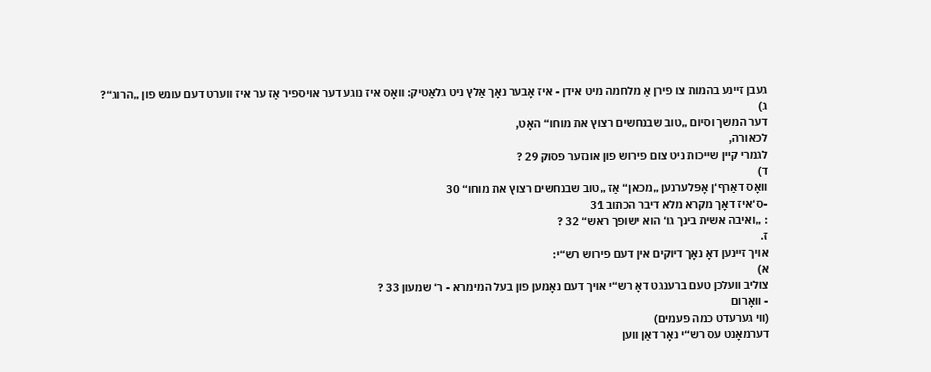געבן זיינע בהמות צו פירן אַ מלחמה מיט אידן - איז אָבער נאָך אַלץ ניט גלאַטיק: וואָס איז נוגע דער אויספיר אַז ער איז ווערט דעם עונש פון „הרוג“?
ג)
דער המשך וסיום „טוב שבנחשים רצוץ את מוחו“ האָט,
לכאורה,
לגמרי קיין שייכות ניט צום פירוש פון אונזער פסוק 29 ?
ד)
וואָס דאַרף‘ן אָפּלערנען „מכאן“ אַז „טוב שבנחשים רצוץ את מוחו“ 30
-ס‘איז דאָך מקרא מלא דיבר הכתוב 31
: „ואיבה אשית בינך גו‘ הוא ישופך ראש“ 32 ?
ז.
אויך זיינען דאָ נאָך דיוקים אין דעם פירוש רש“י:
א)
צוליב וועלכן טעם ברענגט דאָ רש“י אויך דעם נאָמען פון בעל המימרא - ר‘ שמעון 33 ?
- וואָרום
(ווי גערעדט כמה פעמים)
דערמאָנט עס רש“י נאָר דאַן ווען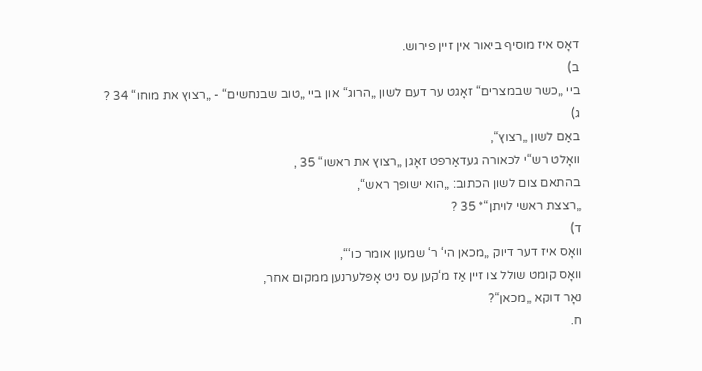דאָס איז מוסיף ביאור אין זיין פירוש.
ב)
ביי „כשר שבמצרים“ זאָגט ער דעם לשון „הרוג“ און ביי „טוב שבנחשים“ - „רצוץ את מוחו“ 34 ?
ג)
באַם לשון „רצוץ“,
וואָלט רש“י לכאורה געדאַרפט זאָגן „רצוץ את ראשו“ 35 ,
בהתאם צום לשון הכתוב: „הוא ישופך ראש“,
„רצצת ראשי לויתן“* 35 ?
ד)
וואָס איז דער דיוק „מכאן הי‘ ר‘ שמעון אומר כו‘“,
וואָס קומט שולל צו זיין אַז מ‘קען עס ניט אָפּלערנען ממקום אחר,
נאָר דוקא „מכאן“?
ח.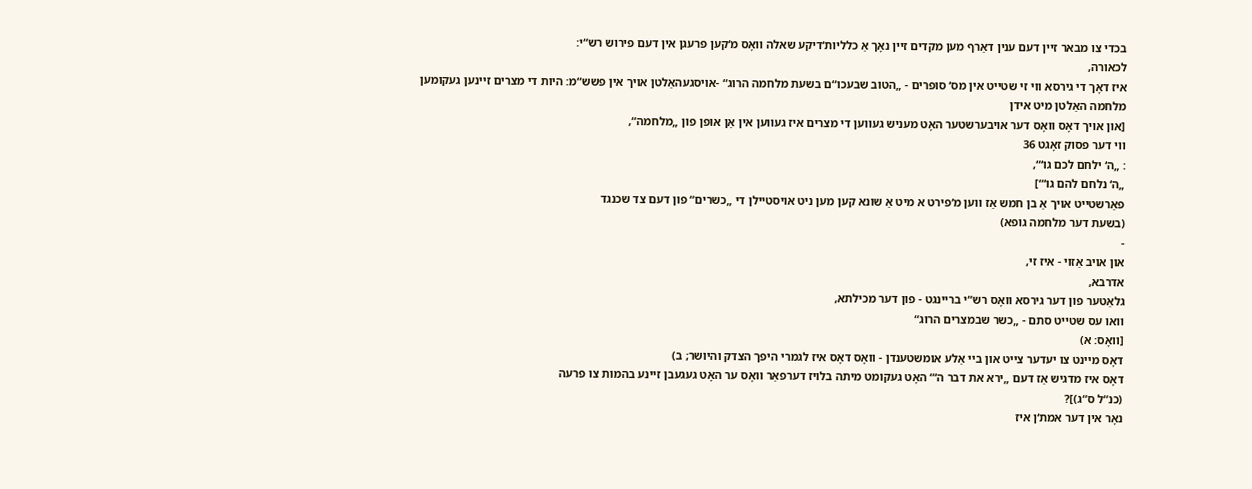בכדי צו מבאר זיין דעם ענין דאַרף מען מקדים זיין נאָך אַ כלליות‘דיקע שאלה וואָס מ‘קען פרעגן אין דעם פירוש רש“י:
לכאורה,
איז דאָך די גירסא ווי זי שטייט אין מס‘ סופרים - „הטוב שבעכו“ם בשעת מלחמה הרוג“ -אויסגעהאַלטן אויך אין פשש“מ: היות די מצרים זיינען געקומען מלחמה האַלטן מיט אידן
[און אויך דאָס וואָס דער אויבערשטער האָט מעניש געווען די מצרים איז געווען אין אַן אופן פון „מלחמה“,
ווי דער פסוק זאָגט 36
: „ה‘ ילחם לכם גו‘“,
„ה‘ נלחם להם גו‘“]
פאַרשטייט אויך אַ בן חמש אַז ווען מ‘פירט א מיט אַ שונא קען מען ניט אויסטיילן די „כשרים“ פון דעם צד שכנגד
(בשעת דער מלחמה גופא)
-
און אויב אַזוי - איז זי,
אדרבא,
גלאַטער פון דער גירסא וואָס רש“י בריינגט - פון דער מכילתא,
וואו עס שטייט סתם - „כשר שבמצרים הרוג“
[וואָס: א)
דאָס מיינט צו יעדער צייט און ביי אַלע אומשטענדן - וואָס דאָס איז לגמרי היפך הצדק והיושר; ב)
דאָס איז מדגיש אַז דעם „ירא את דבר ה‘“ האָט געקומט מיתה בלויז דערפאַר וואָס ער האָט געגעבן זיינע בהמות צו פרעה
(כנ“ל ס“ג)]?
נאָר אין דער אמת‘ן איז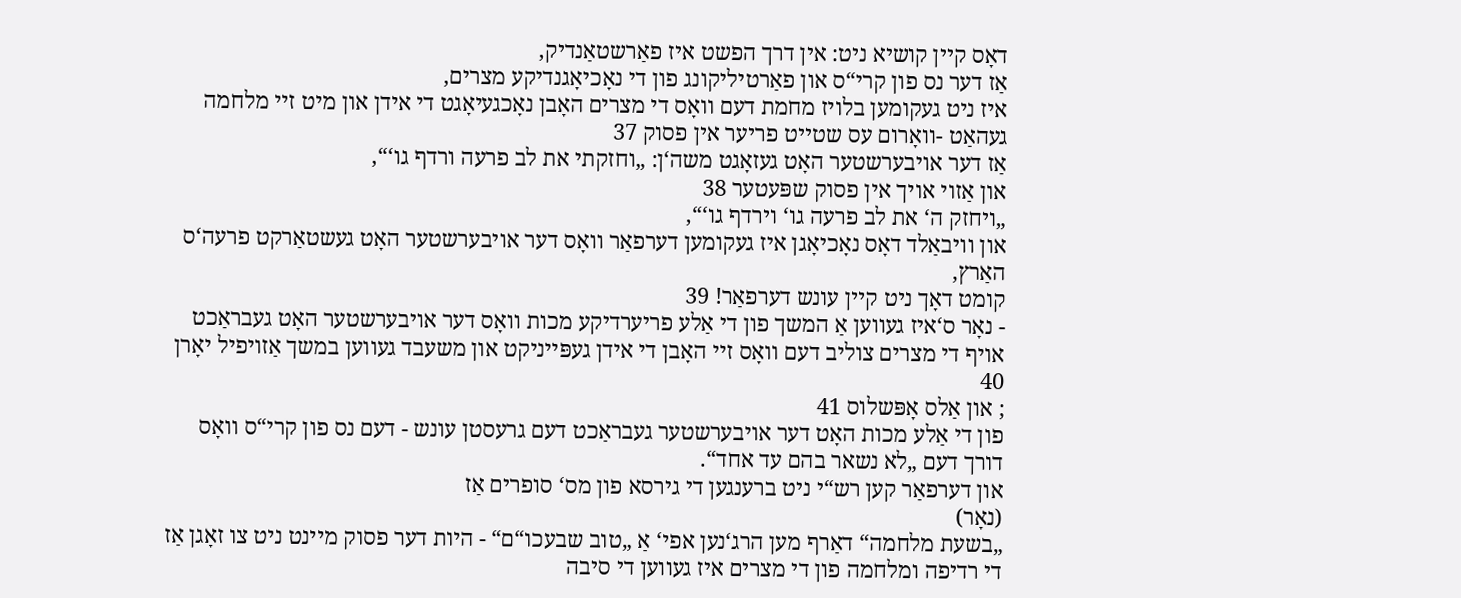דאָס קיין קושיא ניט: אין דרך הפשט איז פאַרשטאַנדיק,
אַז דער נס פון קרי“ס און פאַרטיליקונג פון די נאָכיאָגנדיקע מצרים,
איז ניט געקומען בלויז מחמת דעם וואָס די מצרים האָבן נאָכגעיאָגט די אידן און מיט זיי מלחמה געהאַט -וואָרום עס שטייט פריער אין פסוק 37
אַז דער אויבערשטער האָט געזאָגט משה‘ן: „וחזקתי את לב פרעה ורדף גו‘“,
און אַזוי אויך אין פסוק שפּעטער 38
„ויחזק ה‘ את לב פרעה גו‘ וירדף גו‘“,
און וויבאַלד דאָס נאָכיאָגן איז געקומען דערפאַר וואָס דער אויבערשטער האָט געשטאַרקט פרעה‘ס האַרץ,
קומט דאָך ניט קיין עונש דערפאַר! 39
- נאָר ס‘איז געווען אַ המשך פון די אַלע פריערדיקע מכות וואָס דער אויבערשטער האָט געבראַכט אויף די מצרים צוליב דעם וואָס זיי האָבן די אידן געפּייניקט און משעבד געווען במשך אַזויפיל יאָרן 40
; און אַלס אָפּשלוס 41
פון די אַלע מכות האָט דער אויבערשטער געבראַכט דעם גרעסטן עונש - דעם נס פון קרי“ס וואָס דורך דעם „לא נשאר בהם עד אחד“.
און דערפאַר קען רש“י ניט ברענגען די גירסא פון מס‘ סופרים אַז
(נאָר)
„בשעת מלחמה“ דאַרף מען הרג‘נען אפי‘ אַ „טוב שבעכו“ם“ - היות דער פסוק מיינט ניט צו זאָגן אַז די רדיפה ומלחמה פון די מצרים איז געווען די סיבה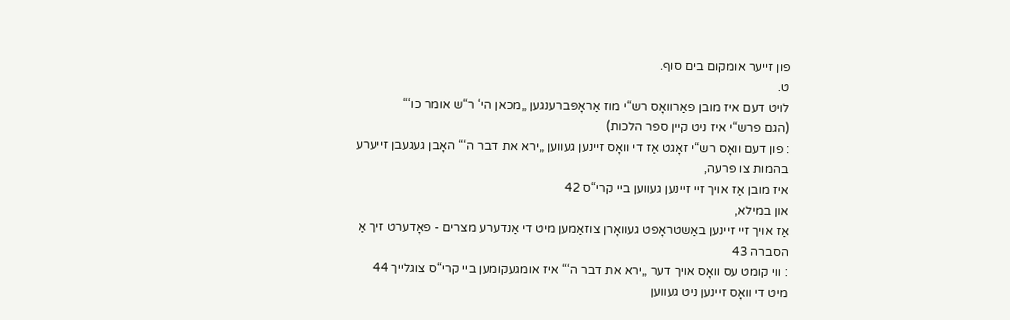פון זייער אומקום בים סוף.
ט.
לויט דעם איז מובן פאַרוואָס רש“י מוז אַראָפּברענגען „מכאן הי‘ ר“ש אומר כו‘“
(הגם פרש“י איז ניט קיין ספר הלכות)
: פון דעם וואָס רש“י זאָגט אַז די וואָס זיינען געווען „ירא את דבר ה‘“ האָבן געגעבן זייערע בהמות צו פרעה,
איז מובן אַז אויך זיי זיינען געווען ביי קרי“ס 42
און במילא,
אַז אויך זיי זיינען באַשטראָפט געוואָרן צוזאַמען מיט די אַנדערע מצרים - פאָדערט זיך אַ הסברה 43
: ווי קומט עס וואָס אויך דער „ירא את דבר ה‘“ איז אומגעקומען ביי קרי“ס צוגלייך 44
מיט די וואָס זיינען ניט געווען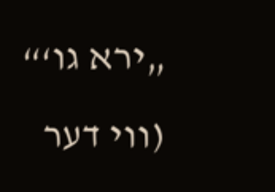„ירא גו‘“
(ווי דער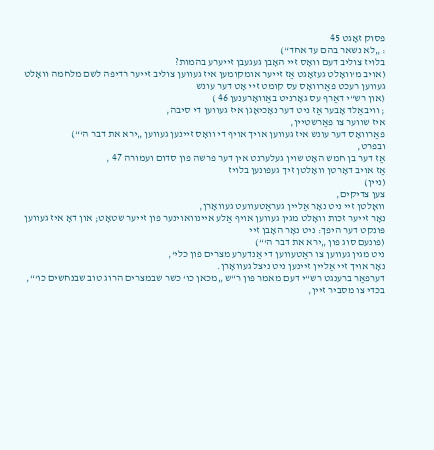פסוק זאָגט 45
: „לא נשאר בהם עד אחד“)
בלויז צוליב דעם וואָס זיי האָבן געגעבן זייערע בהמות?
(אויב מ‘וואָלט געזאָגט אַז זייער אומקומען איז געווען צוליב זייער רדיפה לשם מלחמה וואָלט געווען רעכט פאַרוואָס עס קומט זיי אָט דער עונש
(און רש“י דאַרף עס גאָרניט באַוואָרענען 46 )
; וויבאַלד אָבער אַז ניט דער נאָכיאָגן איז געווען די סיבה,
איז שווער צו פאַרשטיין,
פאַרוואָס דער עונש איז געווען אויך אויף די וואָס זיינען געווען „ירא את דבר ה‘“)
ובפרט,
אַז דער בן חמש האָט שוין געלערנט אין דער פרשה פון סדום ועמורה 47 ,
אַז אויב דאָרטן וואָלטן זיך געפונען בלויז
(ניין)
צען צדיקים,
וואָלטן זיי ניט נאָר אַליין געראַטעוועט געוואָרן,
נאָר זייער זכות וואָלט מגין געווען אויף אַלע איינוואוינער פון זייער שטאָט; און דאָ איז געווען פּונקט דער היפך: ניט נאָר האָבן זיי
(פונעם סוג פון „ירא את דבר ה‘“)
ניט מגין געווען צו ראַטעווען די אַנדערע מצרים פון כלי‘,
נאָר אויך זיי אַליין זיינען ניט ניצל געוואָרן.
דערפאַר ברענגט רש“י דעם מאמר פון ר“ש „מכאן כו‘ כשר שבמצרים הרוג טוב שבנחשים כו‘“,
בכדי צו מסביר זיין,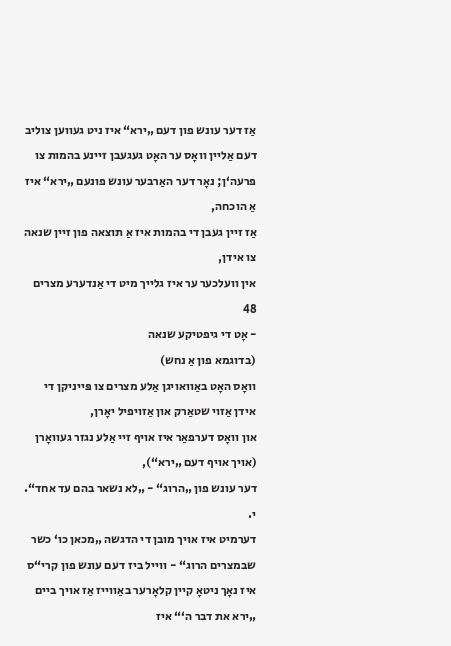אַז דער עונש פון דעם „ירא“ איז ניט געווען צוליב דעם אַליין וואָס ער האָט געגעבן זיינע בהמות צו פרעה‘ן; נאָר דער האַרבער עונש פונעם „ירא“ איז אַ הוכחה,
אַז זיין געבן די בהמות איז אַ תוצאה פון זיין שנאה צו אידן,
אין וועלכער ער איז גלייך מיט די אַנדערע מצרים 48
- אָט די גיפטיקע שנאה
(בדוגמא פון אַ נחש)
וואָס האָט באַוואויגן אַלע מצרים צו פּייניקן די אידן אַזוי שטאַרק און אַזויפיל יאָרן,
און וואָס דערפאַר איז אויף זיי אַלע נגזר געוואָרן
(אויך אויף דעם „ירא“),
דער עונש פון „הרוג“ - „לא נשאר בהם עד אחד“.
י.
דערמיט איז אויך מובן די הדגשה „מכאן כו‘ כשר שבמצרים הרוג“ - ווייל ביז דעם עונש פון קרי“ס איז נאָך ניטאָ קיין קלאָרער באַווייז אַז אויך ביים „ירא את דבר ה‘“ איז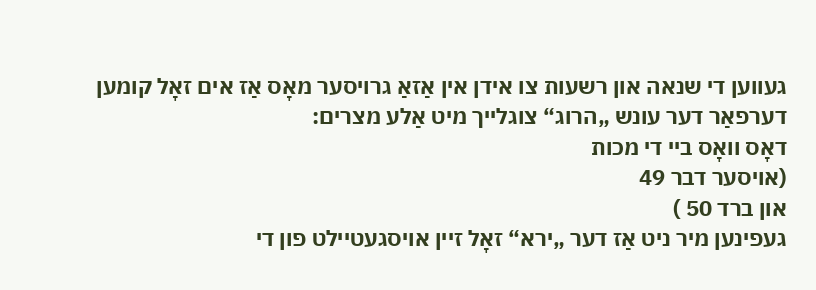געווען די שנאה און רשעות צו אידן אין אַזאַ גרויסער מאָס אַז אים זאָל קומען דערפאַר דער עונש „הרוג“ צוגלייך מיט אַלע מצרים:
דאָס וואָס ביי די מכות
(אויסער דבר 49
און ברד 50 )
געפינען מיר ניט אַז דער „ירא“ זאָל זיין אויסגעטיילט פון די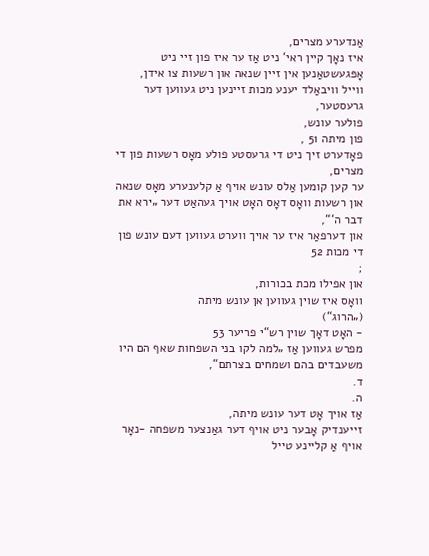אַנדערע מצרים,
איז נאָך קיין ראי‘ ניט אַז ער איז פון זיי ניט אָפּגעשטאַנען אין זיין שנאה און רשעות צו אידן,
ווייל וויבאַלד יענע מכות זיינען ניט געווען דער גרעסטער,
פולער עונש,
פון מיתה 51 ,
פאָדערט זיך ניט די גרעסטע פולע מאָס רשעות פון די מצרים,
ער קען קומען אַלס עונש אויף אַ קלענערע מאָס שנאה און רשעות וואָס דאָס האָט אויך געהאַט דער „ירא את דבר ה‘“,
און דערפאַר איז ער אויך ווערט געווען דעם עונש פון די מכות 52
;
און אפילו מכת בכורות,
וואָס איז שוין געווען אן עונש מיתה
(„הרוג“)
- האָט דאָך שוין רש“י פריער 53
מפרש געווען אַז „למה לקו בני השפחות שאף הם היו משעבדים בהם ושמחים בצרתם“,
ד.
ה.
אַז אויך אָט דער עונש מיתה,
זייענדיק אָבער ניט אויף דער גאַנצער משפחה -נאָר אויף אַ קליינע טייל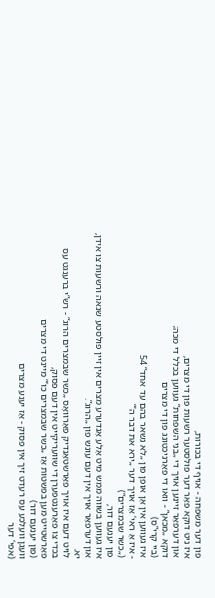פון דער משפחה - אויף די בכורות,
איז ניט דוקא פאַר דער פולסטער רשעות פון די מצרים,
און דערפאַר זיינען אויך די „בני השפחות“ געווען בכלל די מכה;
דוקא „מכאן“ - וואו די פאַרניכטונג פון די מצרים
(ביי קרי“ס)
איז געווען אין אַן אופן פון „לא נשאר בהם עד אחד“ 54
- איז אַ ראי‘ אַז אויך דער „ירא את דבר ה‘“
(„כשר שבמצרים“)
פון יענעם דור,
איז געווען בשווה ממש מיט אַלע אַנדערע מצרים אין זיין פולסטע שנאה ורשעות צו אידן,
און דערפאַר אויך אין דעם עונש פון „הרוג“.
יא.
לויט דעם איז אויך פאַרשטאַנדיק פאַרוואָס „כשר שבמצרים הרוג“ - רש“י ברענגט עס בכדי צו פאַרענטפערן די שוועריקייט אין דעם פסוק,
פאַרשטייט מען בפשטות אַז „כשר שבמצרים כו‘“ מיינט די מצרים
(פון יענעם דור)
וועגן וועלכע עס רעדט זיך אין פסוק - אַז יענע מצרים
(אפי‘ דער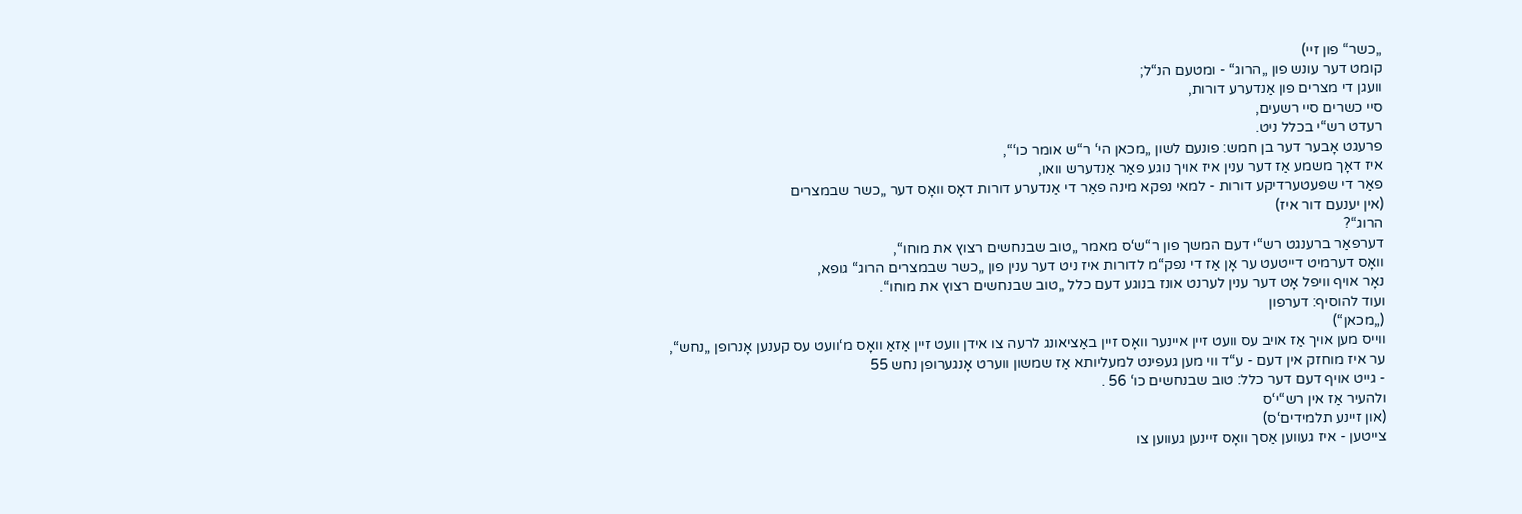„כשר“ פון זיי)
קומט דער עונש פון „הרוג“ - ומטעם הנ“ל;
וועגן די מצרים פון אַנדערע דורות,
סיי כשרים סיי רשעים,
רעדט רש“י בכלל ניט.
פרעגט אָבער דער בן חמש: פונעם לשון „מכאן הי‘ ר“ש אומר כו‘“,
איז דאָך משמע אַז דער ענין איז אויך נוגע פאַר אַנדערש וואו,
פאַר די שפּעטערדיקע דורות - למאי נפקא מינה פאַר די אַנדערע דורות דאָס וואָס דער „כשר שבמצרים
(אין יענעם דור איז)
הרוג“?
דערפאַר ברענגט רש“י דעם המשך פון ר“ש‘ס מאמר „טוב שבנחשים רצוץ את מוחו“,
וואָס דערמיט דייטעט ער אָן אַז די נפק“מ לדורות איז ניט דער ענין פון „כשר שבמצרים הרוג“ גופא,
נאָר אויף וויפל אָט דער ענין לערנט אונז בנוגע דעם כלל „טוב שבנחשים רצוץ את מוחו“.
ועוד להוסיף: דערפון
(„מכאן“)
ווייס מען אויך אַז אויב עס וועט זיין איינער וואָס זיין באַציאונג לרעה צו אידן וועט זיין אַזאַ וואָס מ‘וועט עס קענען אָנרופן „נחש“,
ער איז מוחזק אין דעם - ע“ד ווי מען געפינט למעליותא אַז שמשון ווערט אָנגערופן נחש 55
- גייט אויף דעם דער כלל: טוב שבנחשים כו‘ 56 .
ולהעיר אַז אין רש“י‘ס
(און זיינע תלמידים‘ס)
צייטען - איז געווען אַסך וואָס זיינען געווען צו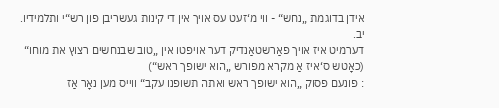אידן בדוגמת „נחש“ - ווי מ‘זעט עס אויך אין די קינות געשריבן פון רש“י ותלמידיו.
יב.
דערמיט איז אויך פאַרשטאַנדיק דער אויפטו אין „טוב שבנחשים רצוץ את מוחו“
(כאָטש ס‘איז אַ מקרא מפורש „הוא ישופך ראש“)
: פונעם פסוק „הוא ישופך ראש ואתה תשופנו עקב“ ווייס מען נאָר אַז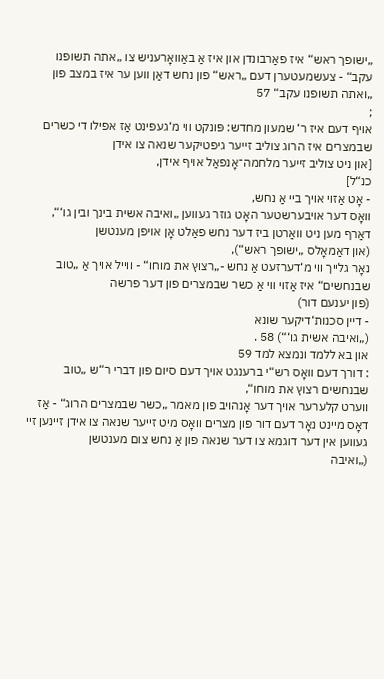„ישופך ראש“ איז פאַרבונדן און איז אַ באַוואָרעניש צו „אתה תשופנו עקב“ - צעשמעטערן דעם „ראש“ פון נחש דאַן ווען ער איז במצב פון „ואתה תשופנו עקב“ 57
;
אויף דעם איז ר‘ שמעון מחדש: פּונקט ווי מ‘געפינט אַז אפילו די כשרים שבמצרים איז הרוג צוליב זייער גיפטיקער שנאה צו אידן
[און ניט צוליב זייער מלחמה־אָנפאַל אויף אידן,
כנ“ל]
- אָט אַזוי אויך ביי אַ נחש,
וואָס דער אויבערשטער האָט גוזר געווען „ואיבה אשית בינך ובין גו‘“,
דאַרף מען ניט וואַרטן ביז דער נחש פאַלט אָן אויפן מענטשן
(און דאַמאָלס „ישופך ראש“),
נאָר גלייך ווי מ‘דערזעט אַ נחש -„רצוץ את מוחו“ - ווייל אויך אַ „טוב שבנחשים“ איז אַזוי ווי אַ כשר שבמצרים פון דער פרשה
(פון יענעם דור)
- דיין סכנות‘דיקער שונא
(„ואיבה אשית גו‘“) 58 .
און בא ללמד ונמצא למד 59
: דורך דעם וואָס רש“י ברענגט אויך דעם סיום פון דברי ר“ש „טוב שבנחשים רצוץ את מוחו“,
ווערט קלערער אויך דער אָנהויב פון מאמר „כשר שבמצרים הרוג“ - אַז דאָס מיינט נאָר דעם דור פון מצרים וואָס מיט זייער שנאה צו אידן זיינען זיי געווען אין דער דוגמא צו דער שנאה פון אַ נחש צום מענטשן
(„ואיבה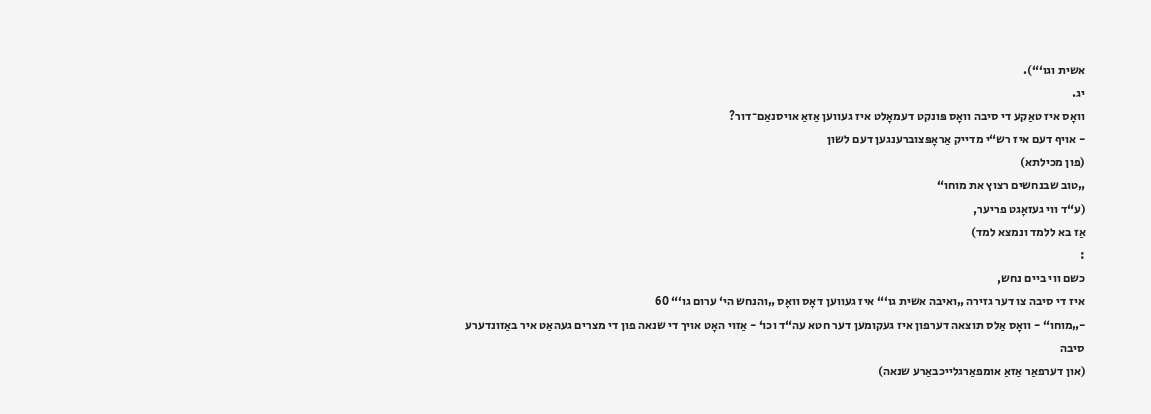אשית וגו‘“).
יג.
וואָס איז טאַקע די סיבה וואָס פּונקט דעמאָלט איז געווען אַזאַ אויסנאַם־דור?
- אויף דעם איז רש“י מדייק אַראָפּצוברענגען דעם לשון
(פון מכילתא)
„טוב שבנחשים רצוץ את מוחו“
(ע“ד ווי געזאָגט פריער,
אַז בא ללמד ונמצא למד)
:
כשם ווי ביים נחש,
איז די סיבה צו דער גזירה „ואיבה אשית גו‘“ איז געווען דאָס וואָס „והנחש הי‘ ערום גו‘“ 60
-„מוחו“ - וואָס אַלס תוצאה דערפון איז געקומען דער חטא עה“ד וכו‘ - אַזוי האָט אויך די שנאה פון די מצרים געהאַט איר באַזונדערע סיבה
(און דערפאַר אַזאַ אומפאַרגלייכבאַרע שנאה)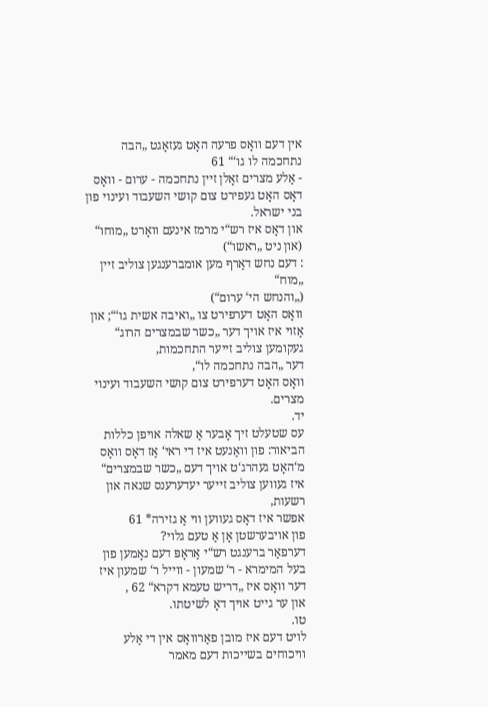אין דעם וואָס פרעה האָט געזאָגט „הבה נתחכמה לו גו‘“ 61
- אַלע מצרים זאָלן זיין נתחכמה - ערום - וואָס דאָס האָט געפירט צום קושי השעבוד ועינוי פון בני ישראל.
און דאָס איז רש“י מרמז אינעם וואָרט „מוחו“
(און ניט „ראשו“)
: דעם נחש דאַרף מען אומברענגען צוליב זיין „מוח“
(„והנחש הי‘ ערום“)
וואָס האָט דערפירט צו „ואיבה אשית גו‘“; און אַזוי איז אויך דער „כשר שבמצרים הרוג“ געקומען צוליב זייער התחכמות,
דער „הבה נתחכמה לו“,
וואָס האָט דערפירט צום קושי השעבוד ועינוי מצרים.
יד.
עס שטעלט זיך אָבער אַ שאלה אויפן כללות הביאור: פון וואַנעט איז די ראי‘ אַז דאָס וואָס מ‘האָט געהרג‘ט אויך דעם „כשר שבמצרים“ איז געווען צוליב זייער יעדערענס שנאה און רשעות,
אפשר איז דאָס געווען ווי אַ גזירה* 61
פון אויבערשטן אָן אַ טעם גלוי?
דערפאַר ברענגט רש“י אַראָפּ דעם נאָמען פון בעל המימרא - ר‘ שמעון - ווייל ר‘ שמעון איז דער וואָס איז „דריש טעמא דקרא“ 62 ,
און ער גייט אויך דאָ לשיטתו.
טו.
לויט דעם איז מובן פאַרוואָס אין די אַלע וויכוחים בשייכות דעם מאמר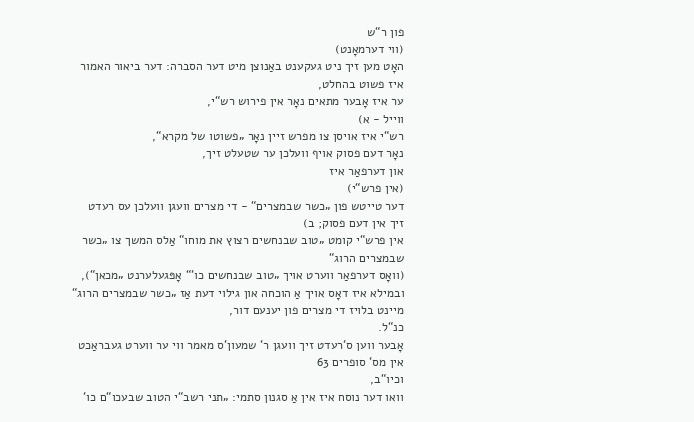פון ר“ש
(ווי דערמאָנט)
האָט מען זיך ניט געקענט באַנוצן מיט דער הסברה: דער ביאור האמור איז פשוט בהחלט,
ער איז אָבער מתאים נאָר אין פירוש רש“י,
ווייל - א)
רש“י איז אויסן צו מפרש זיין נאָר „פשוטו של מקרא“,
נאָר דעם פסוק אויף וועלכן ער שטעלט זיך,
און דערפאַר איז
(אין פרש“י)
דער טייטש פון „כשר שבמצרים“ - די מצרים וועגן וועלכן עס רעדט זיך אין דעם פסוק; ב)
אין פרש“י קומט „טוב שבנחשים רצוץ את מוחו“ אַלס המשך צו „כשר שבמצרים הרוג“
(וואָס דערפאַר ווערט אויך „טוב שבנחשים כו‘“ אָפּגעלערנט „מכאן“),
ובמילא איז דאָס אויך אַ הוכחה און גילוי דעת אַז „כשר שבמצרים הרוג“ מיינט בלויז די מצרים פון יענעם דור,
כנ“ל.
אָבער ווען ס‘רעדט זיך וועגן ר‘ שמעון‘ס מאמר ווי ער ווערט געבראַכט אין מס‘ סופרים 63
וכיו“ב,
וואו דער נוסח איז אין אַ סגנון סתמי: „תני רשב“י הטוב שבעכו“ם כו‘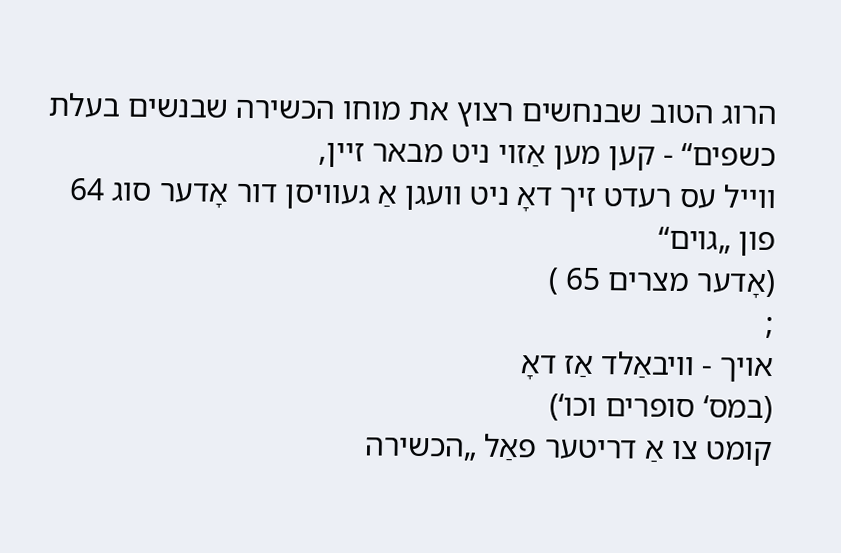הרוג הטוב שבנחשים רצוץ את מוחו הכשירה שבנשים בעלת כשפים“ - קען מען אַזוי ניט מבאר זיין,
ווייל עס רעדט זיך דאָ ניט וועגן אַ געוויסן דור אָדער סוג 64
פון „גוים“
(אָדער מצרים 65 )
;
אויך - וויבאַלד אַז דאָ
(במס‘ סופרים וכו‘)
קומט צו אַ דריטער פאַל „הכשירה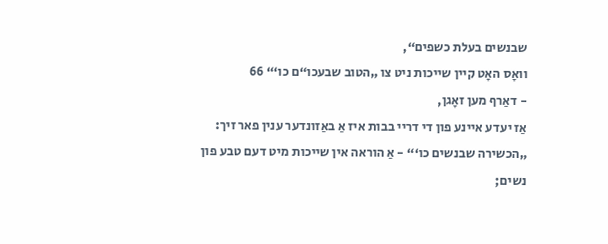שבנשים בעלת כשפים“,
וואָס האָט קיין שייכות ניט צו „הטוב שבעכו“ם כו‘“ 66
- דאַרף מען זאָגן,
אַז יעדע איינע פון די דריי בבות איז אַ באַזונדער ענין פאר זיך: „הכשירה שבנשים כו‘“ - אַ הוראה אין שייכות מיט דעם טבע פון נשים;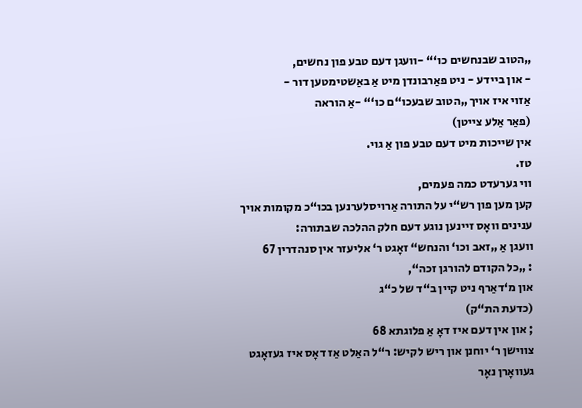„הטוב שבנחשים כו‘“ -וועגן דעם טבע פון נחשים,
- און ביידע - ניט פאַרבונדן מיט אַ באַשטימטען דור -
אַזוי איז אויך „הטוב שבעכו“ם כו‘“ -אַ הוראה
(פאַר אַלע צייטן)
אין שייכות מיט דעם טבע פון אַ גוי.
טז.
ווי גערעדט כמה פעמים,
קען מען פון רש“י על התורה אַרויסלערנען בכו“כ מקומות אויך ענינים וואָס זיינען נוגע דעם חלק ההלכה שבתורה:
וועגן אַ „זאב וכו‘ והנחש“ זאָגט ר‘ אליעזר אין סנהדרין 67
: „כל הקודם להורגן זכה“,
און מ‘דאַרף ניט קיין ב“ד של כ“ג
(כדעת הת“ק)
; און אין דעם איז דאָ אַ פלוגתא 68
צווישן ר‘ יוחנן און ריש לקיש: ר“ל האַלט אַז דאָס איז געזאָגט געוואָרן נאָר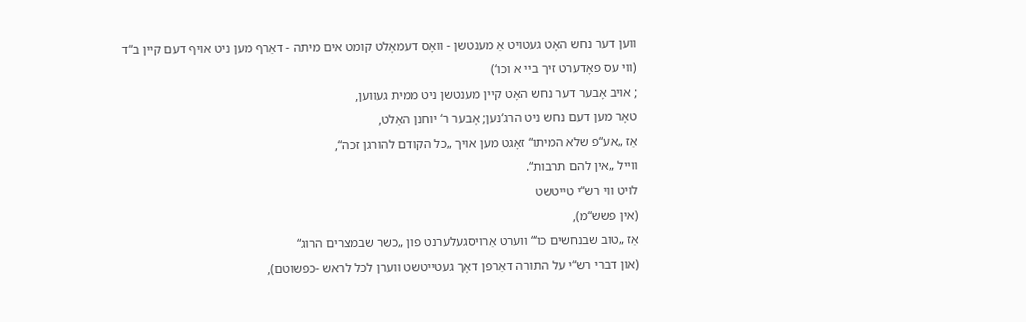ווען דער נחש האָט געטויט אַ מענטשן - וואָס דעמאָלט קומט אים מיתה - דאַרף מען ניט אויף דעם קיין ב“ד
(ווי עס פאָדערט זיך ביי א וכו‘)
; אויב אָבער דער נחש האָט קיין מענטשן ניט ממית געווען,
טאָר מען דעם נחש ניט הרג‘נען; אָבער ר‘ יוחנן האַלט,
אַז „אע“פ שלא המיתו“ זאָגט מען אויך „כל הקודם להורגן זכה“,
ווייל „אין להם תרבות“.
לויט ווי רש“י טייטשט
(אין פשש“מ),
אַז „טוב שבנחשים כו‘“ ווערט אַרויסגעלערנט פון „כשר שבמצרים הרוג“
(און דברי רש“י על התורה דאַרפן דאָך געטייטשט ווערן לכל לראש -כפשוטם),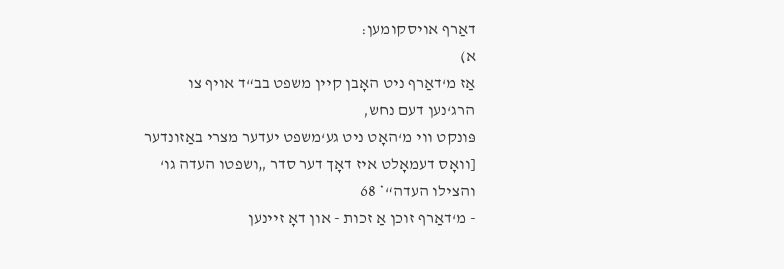דאַרף אויסקומען:
א)
אַז מ‘דאַרף ניט האָבן קיין משפט בב“ד אויף צו הרג‘נען דעם נחש,
פּונקט ווי מ‘האָט ניט גע‘משפט יעדער מצרי באַזונדער
[וואָס דעמאָלט איז דאָך דער סדר „ושפטו העדה גו‘ והצילו העדה“* 68
- מ‘דאַרף זוכן אַ זכות - און דאָ זיינען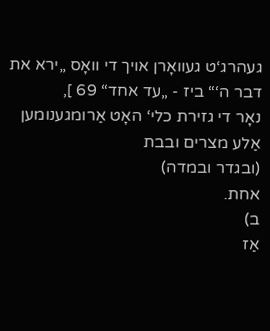געהרג‘ט געוואָרן אויך די וואָס „ירא את דבר ה‘“ ביז - „עד אחד“ 69 ],
נאָר די גזירת כלי‘ האָט אַרומגענומען אַלע מצרים ובבת
(ובגדר ובמדה)
אחת.
ב)
אַז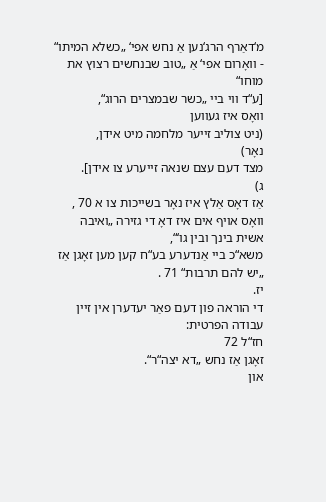מ‘דאַרף הרג‘נען אַ נחש אפי‘ „כשלא המיתו“ - וואָרום אפי‘ אַ „טוב שבנחשים רצוץ את מוחו“
[ע“ד ווי ביי „כשר שבמצרים הרוג“,
וואָס איז געווען
(ניט צוליב זייער מלחמה מיט אידן,
נאָר)
מצד דעם עצם שנאה זייערע צו אידן].
ג)
אַז דאָס אַלץ איז נאָר בשייכות צו א 70 ,
וואָס אויף אים איז דאָ די גזירה „ואיבה אשית בינך ובין גו‘“,
משא“כ ביי אַנדערע בע“ח קען מען זאָגן אַז „יש להם תרבות“ 71 .
יז.
די הוראה פון דעם פאַר יעדערן אין זיין עבודה הפרטית:
חז“ל 72
זאָגן אַז נחש „דא יצה“ר“.
און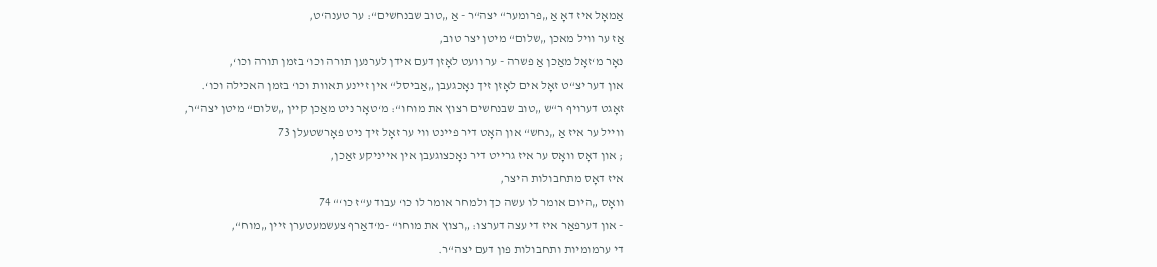אַמאָל איז דאָ אַ „פרומער“ יצה“ר - אַ „טוב שבנחשים“: ער טענה‘ט,
אַז ער וויל מאכן „שלום“ מיטן יצר טוב,
נאָר מ‘זאָל מאַכן אַ פשרה - ער וועט לאָזן דעם אידן לערנען תורה וכו‘ בזמן תורה וכו‘,
און דער יצ“ט זאָל אים לאָזן זיך נאָכגעבן „אַביסל“ אין זיינע תאוות וכו‘ בזמן האכילה וכו‘.
זאָגט דערויף ר“ש „טוב שבנחשים רצוץ את מוחו“: מ‘טאָר ניט מאַכן קיין „שלום“ מיטן יצה“ר,
ווייל ער איז אַ „נחש“ און האָט דיר פיינט ווי ער זאָל זיך ניט פאָרשטעלן 73
; און דאָס וואָס ער איז גרייט דיר נאָכצוגעבן אין אייניקע זאַכן,
איז דאָס מתחבולות היצר,
וואָס „היום אומר לו עשה כך ולמחר אומר לו כו‘ עבוד ע“ז כו‘“ 74
- און דערפאַר איז די עצה דערצו: „רצוץ את מוחו“ -מ‘דאַרף צעשמעטערן זיין „מוח“,
די ערמומיות ותחבולות פון דעם יצה“ר.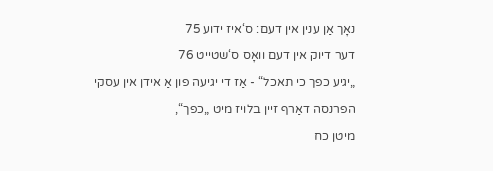נאָך אַן ענין אין דעם: ס‘איז ידוע 75
דער דיוק אין דעם וואָס ס‘שטייט 76
„יגיע כפך כי תאכל“ - אַז די יגיעה פון אַ אידן אין עסקי הפרנסה דאַרף זיין בלויז מיט „כפך“,
מיטן כח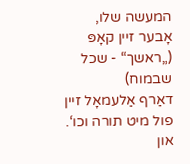המעשה שלו,
אָבער זיין קאָפּ
(„ראשך“ - שכל שבמוח)
דאַרף אַלעמאָל זיין פול מיט תורה וכו‘.
און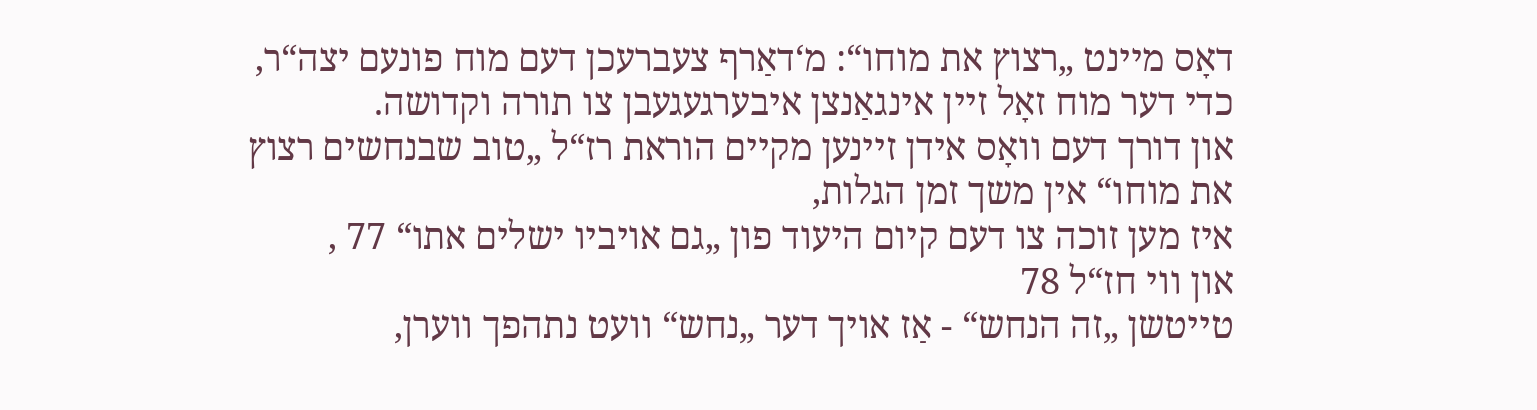דאָס מיינט „רצוץ את מוחו“: מ‘דאַרף צעברעכן דעם מוח פונעם יצה“ר,
כדי דער מוח זאָל זיין אינגאַנצן איבערגעגעבן צו תורה וקדושה.
און דורך דעם וואָס אידן זיינען מקיים הוראת רז“ל „טוב שבנחשים רצוץ את מוחו“ אין משך זמן הגלות,
איז מען זוכה צו דעם קיום היעוד פון „גם אויביו ישלים אתו“ 77 ,
און ווי חז“ל 78
טייטשן „זה הנחש“ - אַז אויך דער „נחש“ וועט נתהפך ווערן,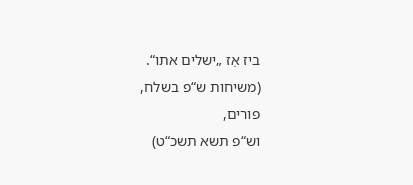ביז אַז „ישלים אתו“.
(משיחות ש“פ בשלח,
פורים,
וש“פ תשא תשכ“ט)